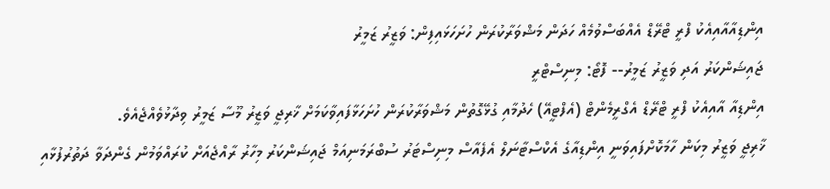އިންޑިއާއާއިއެކު ފްރީ ޓްރޭޑް އެއްބަސްވުމެއް ހަދަން މަޝްވަރާކުރަން ހުށަހަޅައިފިން: ވަޒީރު ޒަމީރު
ޖައިޝަންކަރު އަދި ވަޒީރު ޒަމީރު-- ފޮޓޯ: މިނިސްޓްރީ
އިންޑިއާ އާއިއެކު ފްރީ ޓްރޭޑް އެގްރީމެންޓް (އެފްޓީއޭ) ހެދުމާއި ގުޅޭގޮތުން މަޝްވަރާކުރަން ހުށަހަޅާފައިވާކަމަށް ޚާރިޖީ ވަޒީރު މޫސާ ޒަމީރު ވިދާޅުވެއްޖެއެވެ.
ޚާރިޖީ ވަޒީރު މިކަން ހާމަކޮށްފައިވަނީ އިންޑިއާގެ އެކްސްޓާނަލް އެފެއާސް މިނިސްޓަރު ސުބްރަމަނިއަމް ޖައިޝަންކަރު މިހާރު ރާއްޖެއަށް ކުރައްވަމުން ގެންދަވާ ދަތުރުފުޅާއި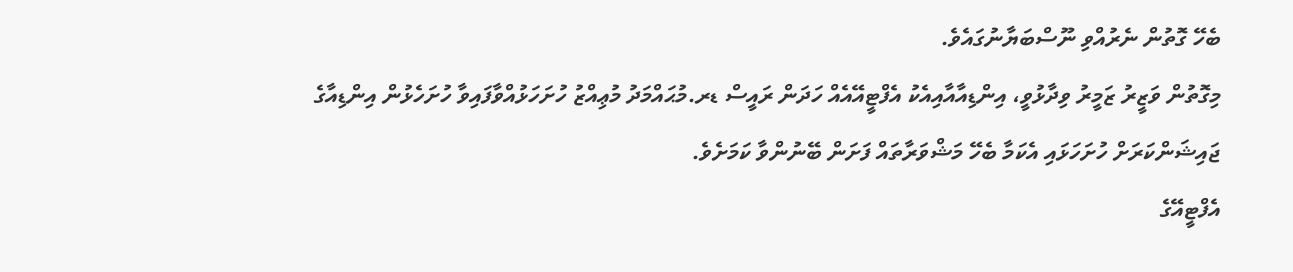ބެހޭ ގޮތުން ނެރުއްވި ނޫސްބަޔާނުގައެވެ.
މިގޮތުން ވަޒީރު ޒަމީރު ވިދާޅުވީ، އިންޑިއާއާއިއެކު އެފްޓީއޭއެއް ހަދަން ރައީސް ޑރ.މުޙައްމަދު މުޢިއްޒު ހުށަހަޅުއްވާފައިވާ ހުށަހެޅުން އިންޑިއާގެ ޖައިޝަންކަރަށް ހުށަހަޅައި އެކަމާ ބެހޭ މަޝްވަރާތައް ފަށަން ބޭނުންވާ ކަމަށެވެ.
އެފްޓީއޭގެ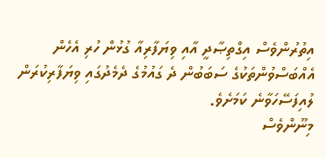އިތުރުންވެސް އިގްތިޞާދީ އާއި ވިޔަފާރިއާ ގުޅުން ހުރި އެހެން އެއްބަސްވުންތަކުގެ ސަބަބުން ދެ ގައުމުގެ ދެމެދުގައި ވިޔަފާރިކުރަން ލުއިފަސޭހަވާނެ ކަމަށެވެ.
މިނޫންވެސް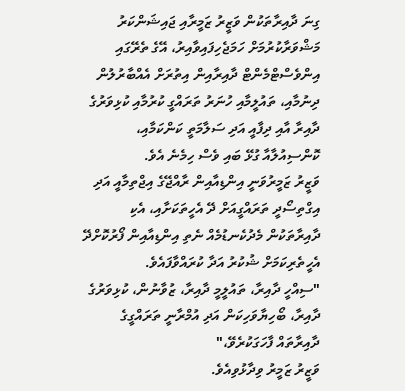ގިނަ ދާއިރާތަކުން ވަޒީރު ޒަމީރާއި ޖައިޝަންކަރު މަޝްވަރާކުރުމަށް ހަމަޖެހިފައިވާއިރު، އޭގެ ތެރޭގައި އިންވެސްޓްމެންޓް ދާއިރާއިން އިތުރަށް އެއްބާރުލުން ދިނުމާއި، ތައުލީމާއި ހުނަރު ތަރައްގީ ކުރުމާއި ކުޅިވަރުގެ ދާއިރާ އާއި ދިފާއީ އަދި ސަލާމަތީ ކަންކަމާއި، ކޮންސިއުލާއާ ގުޅޭ ބައި ވެސް ހިމެނެ އެވެ.
ވަޒީރު ޒަމީރުވަނީ އިންޑިއާއިން ރާއްޖޭގެ އިޖްތިމާއީ އަދި އިގްތިސޯދީ ތަރައްގީއަށް ދޭ އެހީތަކަށާއި، އެކި ދާއިރާތަކުން މެދުކެނޑުމެއް ނެތި އިންޑިއާއިން ފޯރުކޮށްދޭ އެހީތެރިކަމަށް ޝުކުރު އަދާ ކުރައްވާފައެވެ.
"ސިއްހީ ދާއިރާ، ތައުލީމީ ދާއިރާ، ޒުވާނުން، ކުޅިވަރުގެ ދާއިރާ، ބޯހިޔާވަހިކަން އަދި އުމްރާނީ ތަރައްގީގެ ދާއިރާތައް ފާހަގަކުރެވޭ،"
ވަޒީރު ޒަމީރު ވިދާޅުވިއެވެ.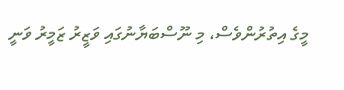މީގެ އިތުރުންވެސް، މި ނޫސްބަޔާނުގައި ވަޒީރު ޒަމީރު ވަނީ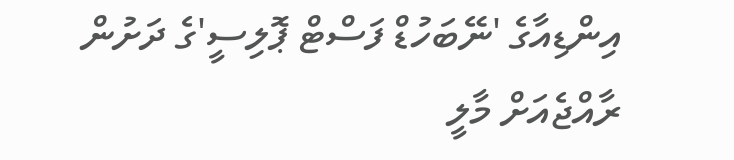އިންޑިއާގެ 'ނޭބަހުޑް ފަސްޓް ޕޮލިސީ'ގެ ދަށުން ރާއްޖެއަށް މާލީ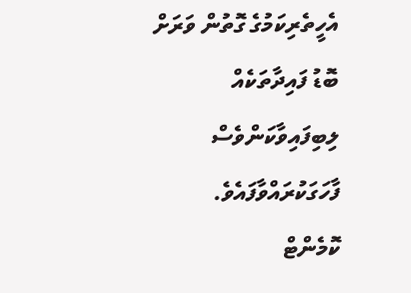އެހީތެރިކަމުގެ ގޮތުން ވަރަށް ބޮޑު ފައިދާތަކެއް ލިބިފައިވާކަންވެސް ފާހަގަކުރައްވާފައެވެ.
ކޮމެންޓް